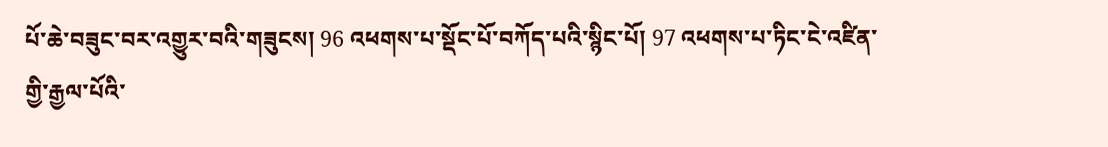པོ་ཆེ་བཟུང་བར་འགྱུར་བའི་གཟུངས། 96 འཕགས་པ་སྡོང་པོ་བཀོད་པའི་སྙིང་པོ། 97 འཕགས་པ་ཏིང་ངེ་འཛིན་གྱི་རྒྱལ་པོའི་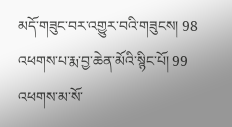མདོ་གཟུང་བར་འགྱུར་བའི་གཟུངས། 98 འཕགས་པ་རྨ་བྱ་ཆེན་མོའི་སྙིང་པོ། 99 འཕགས་མ་སོ་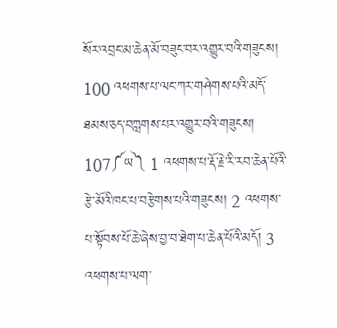སོར་འབྲང་མ་ཆེན་མོ་བཟུང་བར་འགྱུར་བའི་གཟུངས། 100 འཕགས་པ་ལང་ཀར་གཤེགས་པའི་མདོ་ཐམས་ཅད་བཀླགས་པར་འགྱུར་བའི་གཟུངས། 107༼ཡ༽ 1 འཕགས་པ་རྡོ་རྗེ་རི་རབ་ཆེན་པོའི་རྩེ་མོའི་ཁང་པ་བརྩེགས་པའི་གཟུངས། 2 འཕགས་པ་སྟོབས་པོ་ཆེ་ཞེས་བྱ་བ་ཐེག་པ་ཆེན་པོའི་མདོ། 3 འཕགས་པ་ལག་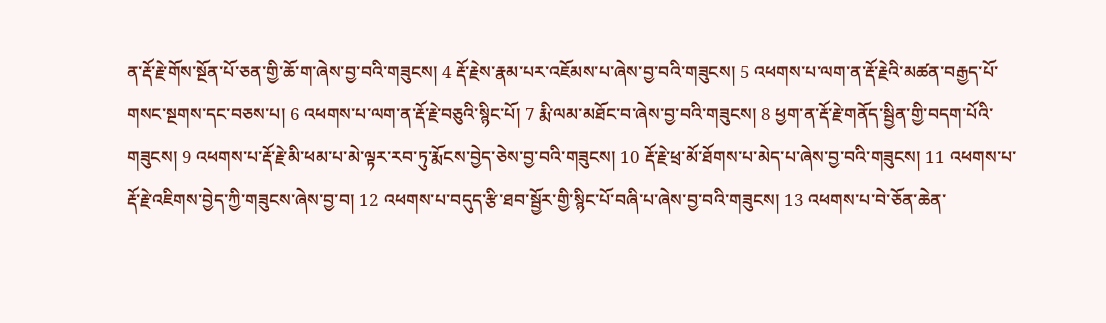ན་རྡོ་རྗེ་གོས་སྔོན་པོ་ཅན་གྱི་ཆོ་ག་ཞེས་བྱ་བའི་གཟུངས། 4 རྡོ་རྗེས་རྣམ་པར་འཇོམས་པ་ཞེས་བྱ་བའི་གཟུངས། 5 འཕགས་པ་ལག་ན་རྡོ་རྗེའི་མཚན་བརྒྱད་པོ་གསང་སྔགས་དང་བཅས་པ། 6 འཕགས་པ་ལག་ན་རྡོ་རྗེ་བཅུའི་སྙིང་པོ། 7 རྨི་ལམ་མཐོང་བ་ཞེས་བྱ་བའི་གཟུངས། 8 ཕྱག་ན་རྡོ་རྗེ་གནོད་སྦྱིན་གྱི་བདག་པོའི་གཟུངས། 9 འཕགས་པ་རྡོ་རྗེ་མི་ཕམ་པ་མེ་ལྟར་རབ་ཏུ་རྨོངས་བྱེད་ཅེས་བྱ་བའི་གཟུངས། 10 རྡོ་རྗེ་ཕྲ་མོ་ཐོགས་པ་མེད་པ་ཞེས་བྱ་བའི་གཟུངས། 11 འཕགས་པ་རྡོ་རྗེ་འཇིགས་བྱེད་ཀྱི་གཟུངས་ཞེས་བྱ་བ། 12 འཕགས་པ་བདུད་རྩི་ཐབ་སྦྱོར་གྱི་སྙིང་པོ་བཞི་པ་ཞེས་བྱ་བའི་གཟུངས། 13 འཕགས་པ་བེ་ཅོན་ཆེན་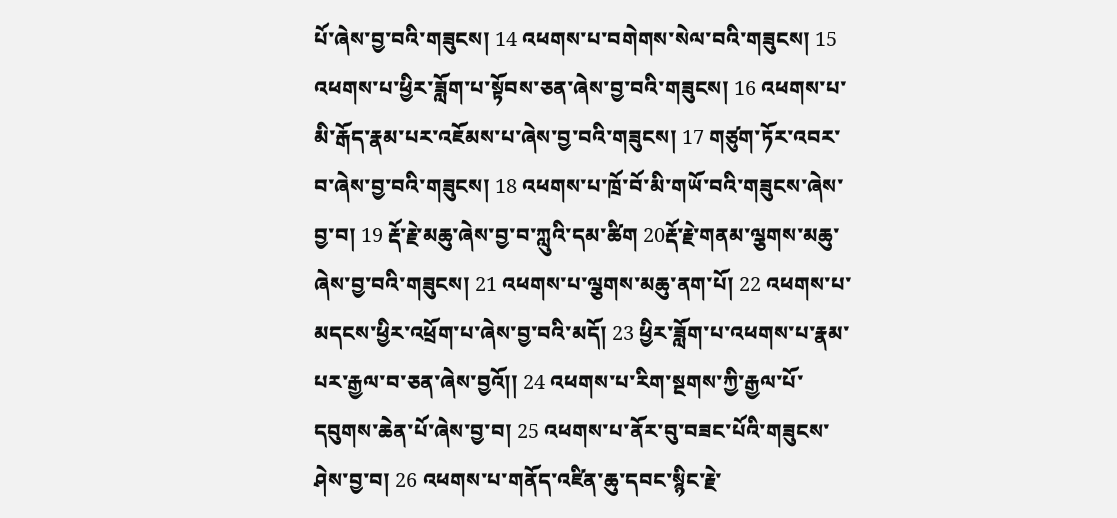པོ་ཞེས་བྱ་བའི་གཟུངས། 14 འཕགས་པ་བགེགས་སེལ་བའི་གཟུངས། 15 འཕགས་པ་ཕྱིར་ཟློག་པ་སྟོབས་ཅན་ཞེས་བྱ་བའི་གཟུངས། 16 འཕགས་པ་མི་རྒོད་རྣམ་པར་འཇོམས་པ་ཞེས་བྱ་བའི་གཟུངས། 17 གཙུག་ཏོར་འབར་བ་ཞེས་བྱ་བའི་གཟུངས། 18 འཕགས་པ་ཁྲོ་བོ་མི་གཡོ་བའི་གཟུངས་ཞེས་བྱ་བ། 19 རྡོ་རྗེ་མཆུ་ཞེས་བྱ་བ་ཀླུའི་དམ་ཚིག 20རྡོ་རྗེ་གནམ་ལྕགས་མཆུ་ཞེས་བྱ་བའི་གཟུངས། 21 འཕགས་པ་ལྕགས་མཆུ་ནག་པོ། 22 འཕགས་པ་མདངས་ཕྱིར་འཕྲོག་པ་ཞེས་བྱ་བའི་མདོ། 23 ཕྱིར་ཟློག་པ་འཕགས་པ་རྣམ་པར་རྒྱལ་བ་ཅན་ཞེས་བྱའོ།། 24 འཕགས་པ་རིག་སྔགས་ཀྱི་རྒྱལ་པོ་དབུགས་ཆེན་པོ་ཞེས་བྱ་བ། 25 འཕགས་པ་ནོར་བུ་བཟང་པོའི་གཟུངས་ཤེས་བྱ་བ། 26 འཕགས་པ་གནོད་འཛིན་ཆུ་དབང་སྙིང་རྗེ་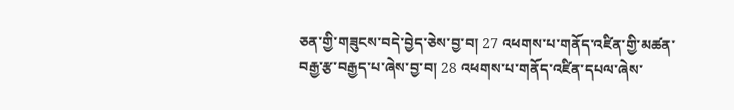ཅན་གྱི་གཟུངས་བདེ་བྱེད་ཅེས་བྱ་བ། 27 འཕགས་པ་གནོད་འཛིན་གྱི་མཚན་བརྒྱ་རྩ་བརྒྱད་པ་ཞེས་བྱ་བ། 28 འཕགས་པ་གནོད་འཛིན་དཔལ་ཞེས་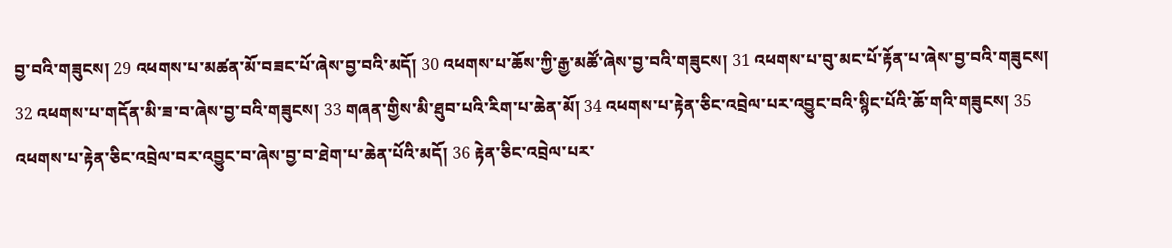བྱ་བའི་གཟུངས། 29 འཕགས་པ་མཚན་མོ་བཟང་པོ་ཞེས་བྱ་བའི་མདོ། 30 འཕགས་པ་ཆོས་ཀྱི་རྒྱ་མཚོ་ཞེས་བྱ་བའི་གཟུངས། 31 འཕགས་པ་བུ་མང་པོ་རྟོན་པ་ཞེས་བྱ་བའི་གཟུངས། 32 འཕགས་པ་གདོན་མི་ཟ་བ་ཞེས་བྱ་བའི་གཟུངས། 33 གཞན་གྱིས་མི་ཐུབ་པའི་རིག་པ་ཆེན་མོ། 34 འཕགས་པ་རྟེན་ཅིང་འབྲེལ་པར་འབྱུང་བའི་སྙིང་པོའི་ཆོ་གའི་གཟུངས། 35 འཕགས་པ་རྟེན་ཅིང་འབྲེལ་བར་འབྱུང་བ་ཞེས་བྱ་བ་ཐེག་པ་ཆེན་པོའི་མདོ། 36 རྟེན་ཅིང་འབྲེལ་པར་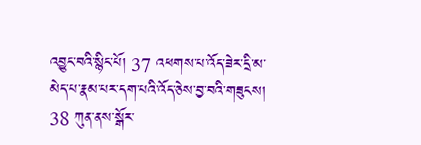འབྱུང་བའི་སྙིང་པོ། 37 འཕགས་པ་འོད་ཟེར་དྲི་མ་མེད་པ་རྣམ་པར་དག་པའི་འོད་ཅེས་བྱ་བའི་གཟུངས། 38 ཀུན་ནས་སྒོར་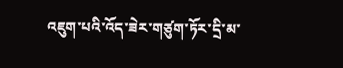འཇུག་པའི་འོད་ཟེར་གཙུག་ཏོར་དྲི་མ་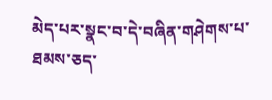མེད་པར་སྣང་བ་དེ་བཞིན་གཤེགས་པ་ཐམས་ཅད་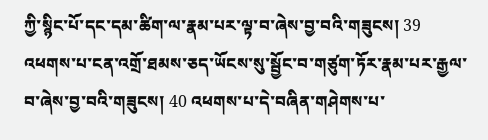ཀྱི་སྙིང་པོ་དང་དམ་ཚིག་ལ་རྣམ་པར་ལྟ་བ་ཞེས་བྱ་བའི་གཟུངས། 39 འཕགས་པ་ངན་འགྲོ་ཐམས་ཅད་ཡོངས་སུ་སྦྱོང་བ་གཙུག་ཏོར་རྣམ་པར་རྒྱལ་བ་ཞེས་བྱ་བའི་གཟུངས། 40 འཕགས་པ་དེ་བཞིན་གཤེགས་པ་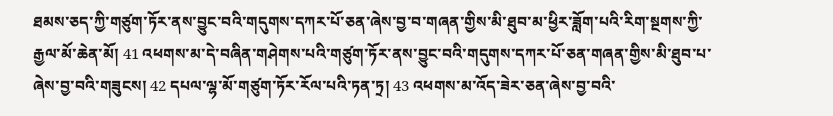ཐམས་ཅད་ཀྱི་གཙུག་ཏོར་ནས་བྱུང་བའི་གདུགས་དཀར་པོ་ཅན་ཞེས་བྱ་བ་གཞན་གྱིས་མི་ཐུབ་མ་ཕྱིར་ཟློག་པའི་རིག་སྔགས་ཀྱི་རྒྱལ་མོ་ཆེན་མོ། 41 འཕགས་མ་དེ་བཞིན་གཤེགས་པའི་གཙུག་ཏོར་ནས་བྱུང་བའི་གདུགས་དཀར་པོ་ཅན་གཞན་གྱིས་མི་ཐུབ་པ་ཞེས་བྱ་བའི་གཟུངས། 42 དཔལ་ལྷ་མོ་གཙུག་ཏོར་རོལ་པའི་ཏན་ཏྲ། 43 འཕགས་མ་འོད་ཟེར་ཅན་ཞེས་བྱ་བའི་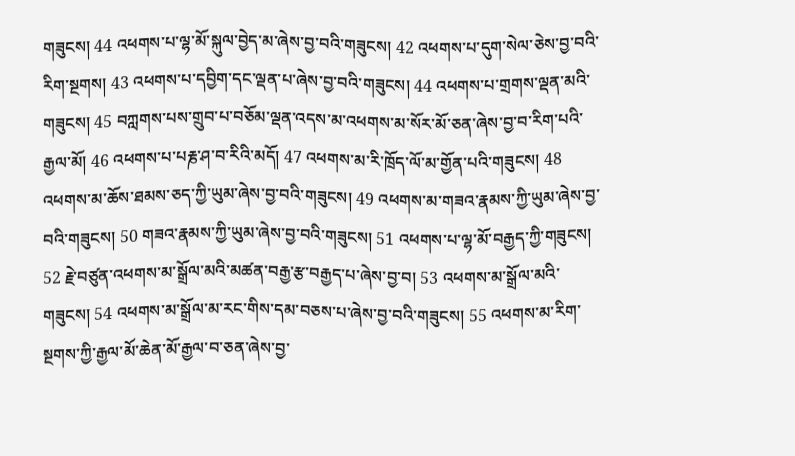གཟུངས། 44 འཕགས་པ་ལྷ་མོ་སྐུལ་བྱེད་མ་ཞེས་བྱ་བའི་གཟུངས། 42 འཕགས་པ་དུག་སེལ་ཅེས་བྱ་བའི་རིག་སྔགས། 43 འཕགས་པ་དབྱིག་དང་ལྡན་པ་ཞེས་བྱ་བའི་གཟུངས། 44 འཕགས་པ་གྲགས་ལྡན་མའི་གཟུངས། 45 བཀླགས་པས་གྲུབ་པ་བཅོམ་ལྡན་འདས་མ་འཕགས་མ་སོར་མོ་ཅན་ཞེས་བྱ་བ་རིག་པའི་རྒྱལ་མོ། 46 འཕགས་པ་པརྞ་ཤ་བ་རིའི་མདོ། 47 འཕགས་མ་རི་ཁྲོད་ལོ་མ་གྱོན་པའི་གཟུངས། 48 འཕགས་མ་ཆོས་ཐམས་ཅད་ཀྱི་ཡུམ་ཞེས་བྱ་བའི་གཟུངས། 49 འཕགས་མ་གཟའ་རྣམས་ཀྱི་ཡུམ་ཞེས་བྱ་བའི་གཟུངས། 50 གཟའ་རྣམས་ཀྱི་ཡུམ་ཞེས་བྱ་བའི་གཟུངས། 51 འཕགས་པ་ལྷ་མོ་བརྒྱད་ཀྱི་གཟུངས། 52 རྗེ་བཙུན་འཕགས་མ་སྒྲོལ་མའི་མཚན་བརྒྱ་རྩ་བརྒྱད་པ་ཞེས་བྱ་བ། 53 འཕགས་མ་སྒྲོལ་མའི་གཟུངས། 54 འཕགས་མ་སྒྲོལ་མ་རང་གིས་དམ་བཅས་པ་ཞེས་བྱ་བའི་གཟུངས། 55 འཕགས་མ་རིག་སྔགས་ཀྱི་རྒྱལ་མོ་ཆེན་མོ་རྒྱལ་བ་ཅན་ཞེས་བྱ་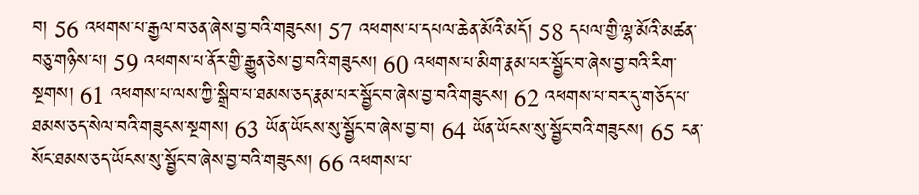བ། 56 འཕགས་པ་རྒྱལ་བ་ཅན་ཞེས་བྱ་བའི་གཟུངས། 57 འཕགས་པ་དཔལ་ཆེན་མོའི་མདོ། 58 དཔལ་གྱི་ལྷ་མོའི་མཚན་བཅུ་གཉིས་པ། 59 འཕགས་པ་ནོར་གྱི་རྒྱུན་ཅེས་བྱ་བའི་གཟུངས། 60 འཕགས་པ་མིག་རྣམ་པར་སྦྱོང་བ་ཞེས་བྱ་བའི་རིག་སྔགས། 61 འཕགས་པ་ལས་ཀྱི་སྒྲིབ་པ་ཐམས་ཅད་རྣམ་པར་སྦྱོང་བ་ཞེས་བྱ་བའི་གཟུངས། 62 འཕགས་པ་བར་དུ་གཅོད་པ་ཐམས་ཅད་སེལ་བའི་གཟུངས་སྔགས། 63 ཡོན་ཡོངས་སུ་སྦྱོང་བ་ཞེས་བྱ་བ། 64 ཡོན་ཡོངས་སུ་སྦྱོང་བའི་གཟུངས། 65 ངན་སོང་ཐམས་ཅད་ཡོངས་སུ་སྦྱོང་བ་ཞེས་བྱ་བའི་གཟུངས། 66 འཕགས་པ་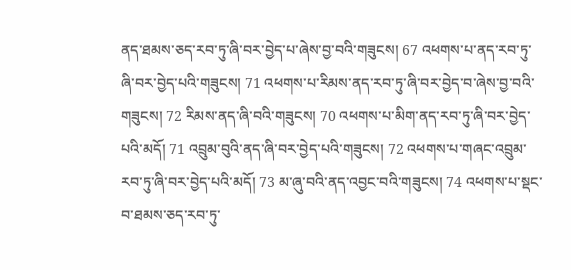ནད་ཐམས་ཅད་རབ་ཏུ་ཞི་བར་བྱེད་པ་ཞེས་བྱ་བའི་གཟུངས། 67 འཕགས་པ་ནད་རབ་ཏུ་ཞི་བར་བྱེད་པའི་གཟུངས། 71 འཕགས་པ་རིམས་ནད་རབ་ཏུ་ཞི་བར་བྱེད་བ་ཞེས་བྱ་བའི་གཟུངས། 72 རིམས་ནད་ཞི་བའི་གཟུངས། 70 འཕགས་པ་མིག་ནད་རབ་ཏུ་ཞི་བར་བྱེད་པའི་མདོ། 71 འབྲུམ་བུའི་ནད་ཞི་བར་བྱེད་པའི་གཟུངས། 72 འཕགས་པ་གཞང་འབྲུམ་རབ་ཏུ་ཞི་བར་བྱེད་པའི་མདོ། 73 མ་ཞུ་བའི་ནད་འབྱང་བའི་གཟུངས། 74 འཕགས་པ་སྡང་བ་ཐམས་ཅད་རབ་ཏུ་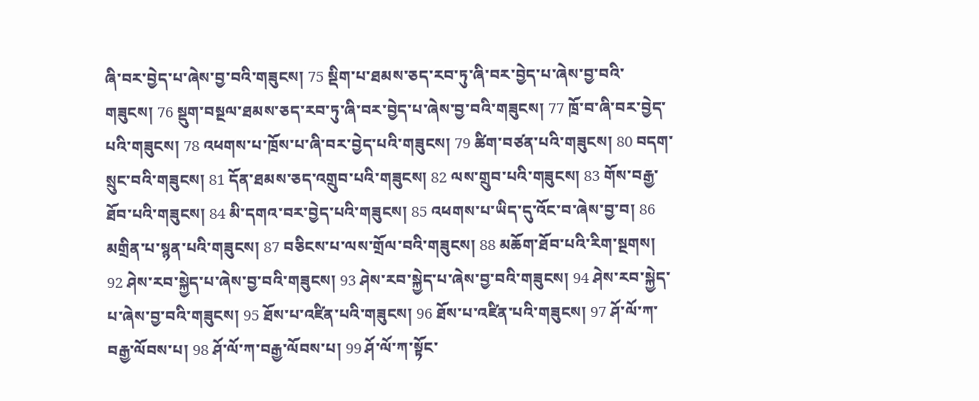ཞི་བར་བྱེད་པ་ཞེས་བྱ་བའི་གཟུངས། 75 སྡིག་པ་ཐམས་ཅད་རབ་ཏུ་ཞི་བར་བྱེད་པ་ཞེས་བྱ་བའི་གཟུངས། 76 སྡུག་བསྔལ་ཐམས་ཅད་རབ་ཏུ་ཞི་བར་བྱེད་པ་ཞེས་བྱ་བའི་གཟུངས། 77 ཁྲོ་བ་ཞི་བར་བྱེད་པའི་གཟུངས། 78 འཕགས་པ་ཁྲོས་པ་ཞི་བར་བྱེད་པའི་གཟུངས། 79 ཚིག་བཙན་པའི་གཟུངས། 80 བདག་སྲུང་བའི་གཟུངས། 81 དོན་ཐམས་ཅད་འགྲུབ་པའི་གཟུངས། 82 ལས་གྲུབ་པའི་གཟུངས། 83 གོས་བརྒྱ་ཐོབ་པའི་གཟུངས། 84 མི་དགའ་བར་བྱེད་པའི་གཟུངས། 85 འཕགས་པ་ཡིད་དུ་འོང་བ་ཞེས་བྱ་བ། 86 མགྲིན་པ་སྙན་པའི་གཟུངས། 87 བཅིངས་པ་ལས་གྲོལ་བའི་གཟུངས། 88 མཆོག་ཐོབ་པའི་རིག་སྔགས། 92 ཤེས་རབ་སྐྱེད་པ་ཞེས་བྱ་བའི་གཟུངས། 93 ཤེས་རབ་སྐྱེད་པ་ཞེས་བྱ་བའི་གཟུངས། 94 ཤེས་རབ་སྐྱེད་པ་ཞེས་བྱ་བའི་གཟུངས། 95 ཐོས་པ་འཛིན་པའི་གཟུངས། 96 ཐོས་པ་འཛིན་པའི་གཟུངས། 97 ཤོ་ལོ་ཀ་བརྒྱ་ལོབས་པ། 98 ཤོ་ལོ་ཀ་བརྒྱ་ལོབས་པ། 99 ཤོ་ལོ་ཀ་སྟོང་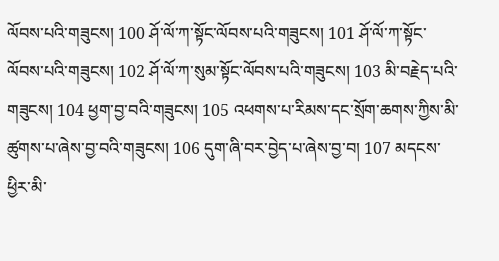ལོབས་པའི་གཟུངས། 100 ཤོ་ལོ་ཀ་སྟོང་ལོབས་པའི་གཟུངས། 101 ཤོ་ལོ་ཀ་སྟོང་ལོབས་པའི་གཟུངས། 102 ཤོ་ལོ་ཀ་སུམ་སྟོང་ལོབས་པའི་གཟུངས། 103 མི་བརྗེད་པའི་གཟུངས། 104 ཕྱག་བྱ་བའི་གཟུངས། 105 འཕགས་པ་རིམས་དང་སྲོག་ཆགས་ཀྱིས་མི་ཚུགས་པ་ཞེས་བྱ་བའི་གཟུངས། 106 དུག་ཞི་བར་བྱེད་པ་ཞེས་བྱ་བ། 107 མདངས་ཕྱིར་མི་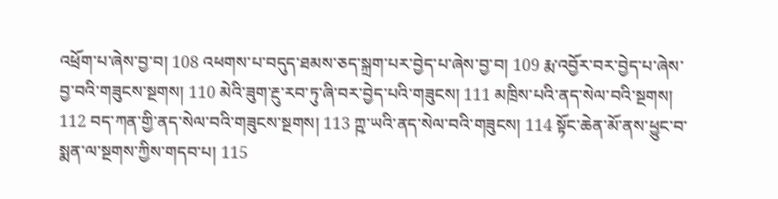འཕྲོག་པ་ཞེས་བྱ་བ། 108 འཕགས་པ་བདུད་ཐམས་ཅད་སྐྲག་པར་བྱེད་པ་ཞེས་བྱ་བ། 109 རྨ་འབྱོར་བར་བྱེད་པ་ཞེས་བྱ་བའི་གཟུངས་སྔགས། 110 མེའི་ཟུག་རྔུ་རབ་ཏུ་ཞི་བར་བྱེད་པའི་གཟུངས། 111 མཁྲིས་པའི་ནད་སེལ་བའི་སྔགས། 112 བད་ཀན་གྱི་ནད་སེལ་བའི་གཟུངས་སྔགས། 113 ཀྵ་ཡའི་ནད་སེལ་བའི་གཟུངས། 114 སྟོང་ཆེན་མོ་ནས་ཕྱུང་བ་སྨན་ལ་སྔགས་ཀྱིས་གདབ་པ། 115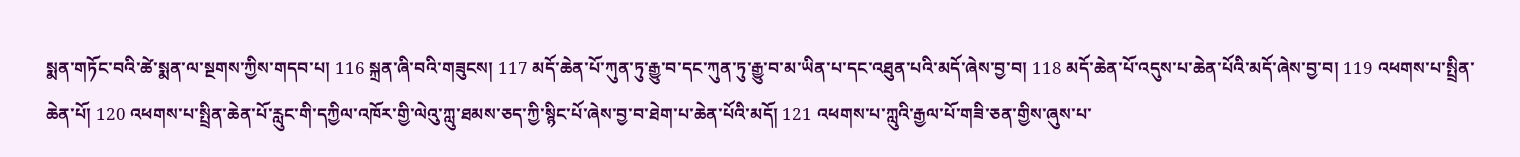སྨན་གཏོང་བའི་ཚེ་སྨན་ལ་སྔགས་ཀྱིས་གདབ་པ། 116 སྐྲན་ཞི་བའི་གཟུངས། 117 མདོ་ཆེན་པོ་ཀུན་ཏུ་རྒྱུ་བ་དང་ཀུན་ཏུ་རྒྱུ་བ་མ་ཡིན་པ་དང་འཐུན་པའི་མདོ་ཞེས་བྱ་བ། 118 མདོ་ཆེན་པོ་འདུས་པ་ཆེན་པོའི་མདོ་ཞེས་བྱ་བ། 119 འཕགས་པ་སྤྲིན་ཆེན་པོ། 120 འཕགས་པ་སྤྲིན་ཆེན་པོ་རླུང་གི་དཀྱིལ་འཁོར་གྱི་ལེའུ་ཀླུ་ཐམས་ཅད་ཀྱི་སྙིང་པོ་ཞེས་བྱ་བ་ཐེག་པ་ཆེན་པོའི་མདོ། 121 འཕགས་པ་ཀླུའི་རྒྱལ་པོ་གཟི་ཅན་གྱིས་ཞུས་པ་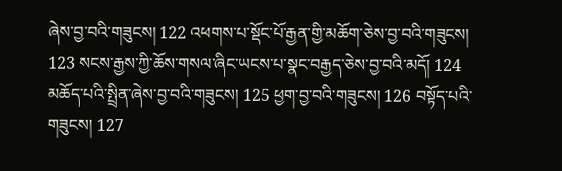ཞེས་བྱ་བའི་གཟུངས། 122 འཕགས་པ་སྡོང་པོ་རྒྱན་གྱི་མཆོག་ཅེས་བྱ་བའི་གཟུངས། 123 སངས་རྒྱས་ཀྱི་ཆོས་གསལ་ཞིང་ཡངས་པ་སྣང་བརྒྱད་ཅེས་བྱ་བའི་མདོ། 124 མཆོད་པའི་སྤྲིན་ཞེས་བྱ་བའི་གཟུངས། 125 ཕྱག་བྱ་བའི་གཟུངས། 126 བསྟོད་པའི་གཟུངས། 127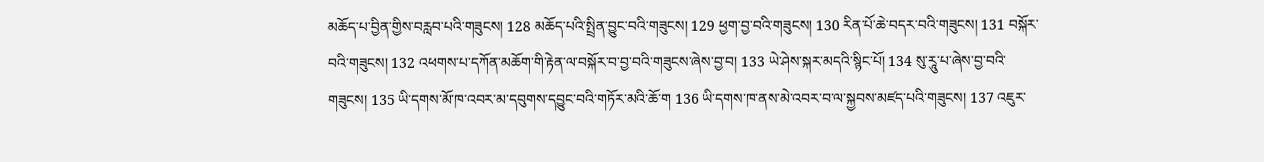མཆོད་པ་བྱིན་གྱིས་བརླབ་པའི་གཟུངས། 128 མཆོད་པའི་སྤྲིན་བྱུང་བའི་གཟུངས། 129 ཕྱག་བྱ་བའི་གཟུངས། 130 རིན་པོ་ཆེ་བདར་བའི་གཟུངས། 131 བསྐོར་བའི་གཟུངས། 132 འཕགས་པ་དཀོན་མཆོག་གི་རྟེན་ལ་བསྐོར་བ་བྱ་བའི་གཟུངས་ཞེས་བྱ་བ། 133 ཡེ་ཤེས་སྐར་མདའི་སྙིང་པོ། 134 སུ་རཱུ་པ་ཞེས་བྱ་བའི་གཟུངས། 135 ཡི་དགས་མོ་ཁ་འབར་མ་དབུགས་དབྱུང་བའི་གཏོར་མའི་ཆོ་ག 136 ཡི་དགས་ཁ་ནས་མེ་འབར་བ་ལ་སྐྱབས་མཛད་པའི་གཟུངས། 137 འཇུར་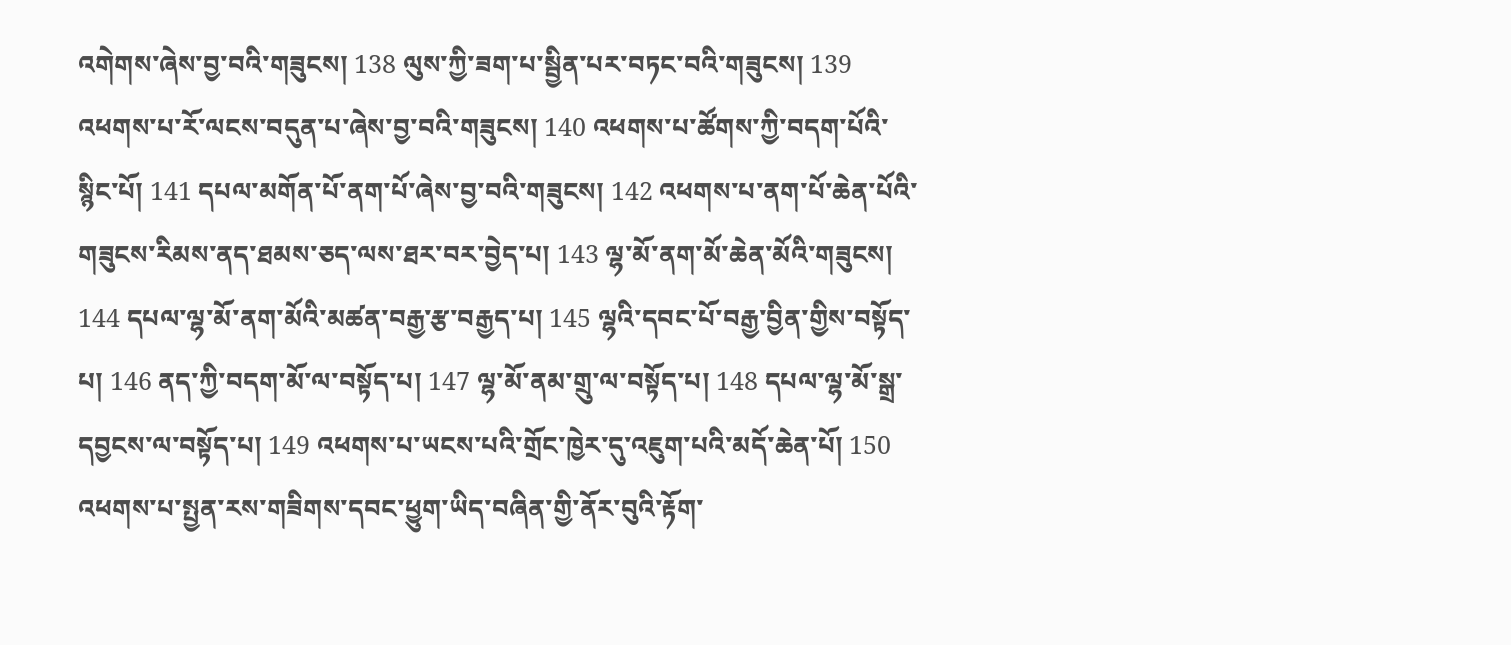འགེགས་ཞེས་བྱ་བའི་གཟུངས། 138 ལུས་ཀྱི་ཟག་པ་སྦྱིན་པར་བཏང་བའི་གཟུངས། 139 འཕགས་པ་རོ་ལངས་བདུན་པ་ཞེས་བྱ་བའི་གཟུངས། 140 འཕགས་པ་ཚོགས་ཀྱི་བདག་པོའི་སྙིང་པོ། 141 དཔལ་མགོན་པོ་ནག་པོ་ཞེས་བྱ་བའི་གཟུངས། 142 འཕགས་པ་ནག་པོ་ཆེན་པོའི་གཟུངས་རིམས་ནད་ཐམས་ཅད་ལས་ཐར་བར་བྱེད་པ། 143 ལྷ་མོ་ནག་མོ་ཆེན་མོའི་གཟུངས། 144 དཔལ་ལྷ་མོ་ནག་མོའི་མཚན་བརྒྱ་རྩ་བརྒྱད་པ། 145 ལྷའི་དབང་པོ་བརྒྱ་བྱིན་གྱིས་བསྟོད་པ། 146 ནད་ཀྱི་བདག་མོ་ལ་བསྟོད་པ། 147 ལྷ་མོ་ནམ་གྲུ་ལ་བསྟོད་པ། 148 དཔལ་ལྷ་མོ་སྒྲ་དབྱངས་ལ་བསྟོད་པ། 149 འཕགས་པ་ཡངས་པའི་གྲོང་ཁྱེར་དུ་འཇུག་པའི་མདོ་ཆེན་པོ། 150 འཕགས་པ་སྤྱན་རས་གཟིགས་དབང་ཕྱུག་ཡིད་བཞིན་གྱི་ནོར་བུའི་རྟོག་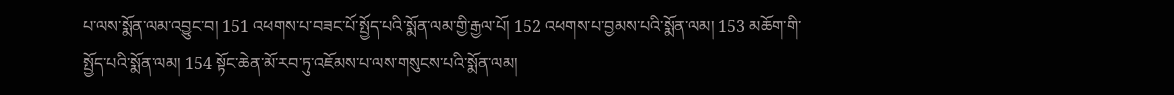པ་ལས་སྨོན་ལམ་འབྱུང་བ། 151 འཕགས་པ་བཟང་པོ་སྤྱོད་པའི་སྨོན་ལམ་གྱི་རྒྱལ་པོ། 152 འཕགས་པ་བྱམས་པའི་སྨོན་ལམ། 153 མཆོག་གི་སྤྱོད་པའི་སྨོན་ལམ། 154 སྟོང་ཆེན་མོ་རབ་ཏུ་འཇོམས་པ་ལས་གསུངས་པའི་སྨོན་ལམ།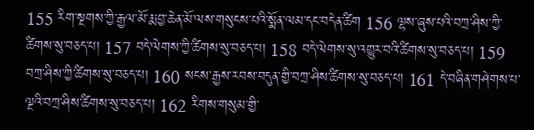155 རིག་སྔགས་ཀྱི་རྒྱལ་མོ་རྨ་བྱ་ཆེན་མོ་ལས་གསུངས་པའི་སྨོན་ལམ་དང་བདེན་ཚིག 156 ལྷས་ཞུས་པའི་བཀྲ་ཤིས་ཀྱི་ཚིགས་སུ་བཅད་པ། 157 བདེ་ལེགས་ཀྱི་ཚིགས་སུ་བཅད་པ། 158 བདེ་ལེགས་སུ་འགྱུར་བའི་ཚིགས་སུ་བཅད་པ། 159 བཀྲ་ཤིས་ཀྱི་ཚིགས་སུ་བཅད་པ། 160 སངས་རྒྱས་རབས་བདུན་གྱི་བཀྲ་ཤིས་ཚིགས་སུ་བཅད་པ། 161 དེ་བཞིན་གཤེགས་པ་ལྔའི་བཀྲ་ཤིས་ཚིགས་སུ་བཅད་པ། 162 རིགས་གསུམ་གྱི་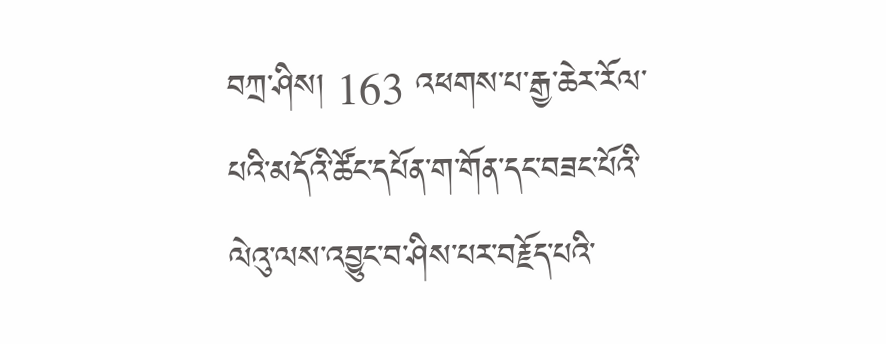བཀྲ་ཤིས། 163 འཕགས་པ་རྒྱ་ཆེར་རོལ་པའི་མདོའི་ཚོང་དཔོན་ག་གོན་དང་བཟང་པོའི་ལེའུ་ལས་འབྱུང་བ་ཤིས་པར་བརྗོད་པའི་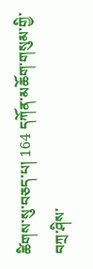ཚིགས་སུ་བཅད་པ། 164 དཀོན་མཆོག་གསུམ་གྱི་བཀྲ་ཤིས་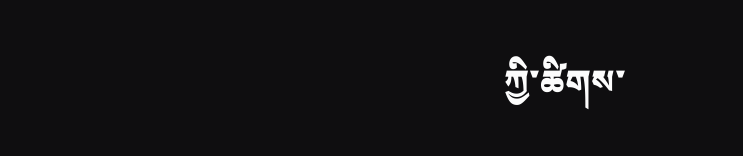ཀྱི་ཚིགས་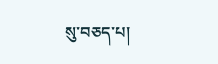སུ་བཅད་པ།